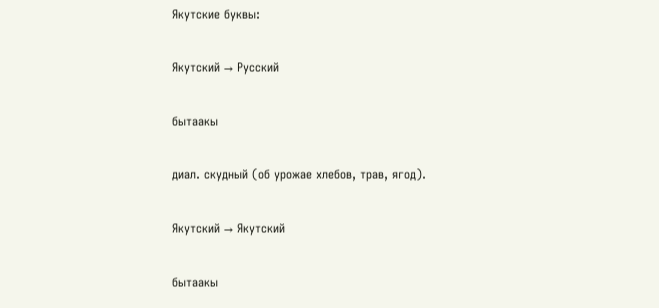Якутские буквы:

Якутский → Русский

бытаакы

диал. скудный (об урожае хлебов, трав, ягод).

Якутский → Якутский

бытаакы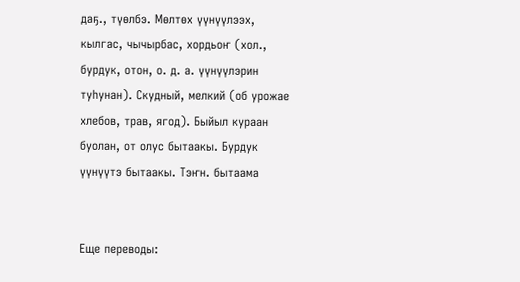даҕ., түөлбэ. Мөлтөх үүнүүлээх, кылгас, чычырбас, хордьоҥ (хол., бурдук, отон, о. д. а. үүнүүлэрин туһунан). Скудный, мелкий (об урожае хлебов, трав, ягод). Быйыл кураан буолан, от олус бытаакы. Бурдук үүнүүтэ бытаакы. Тэҥн. бытаама


Еще переводы: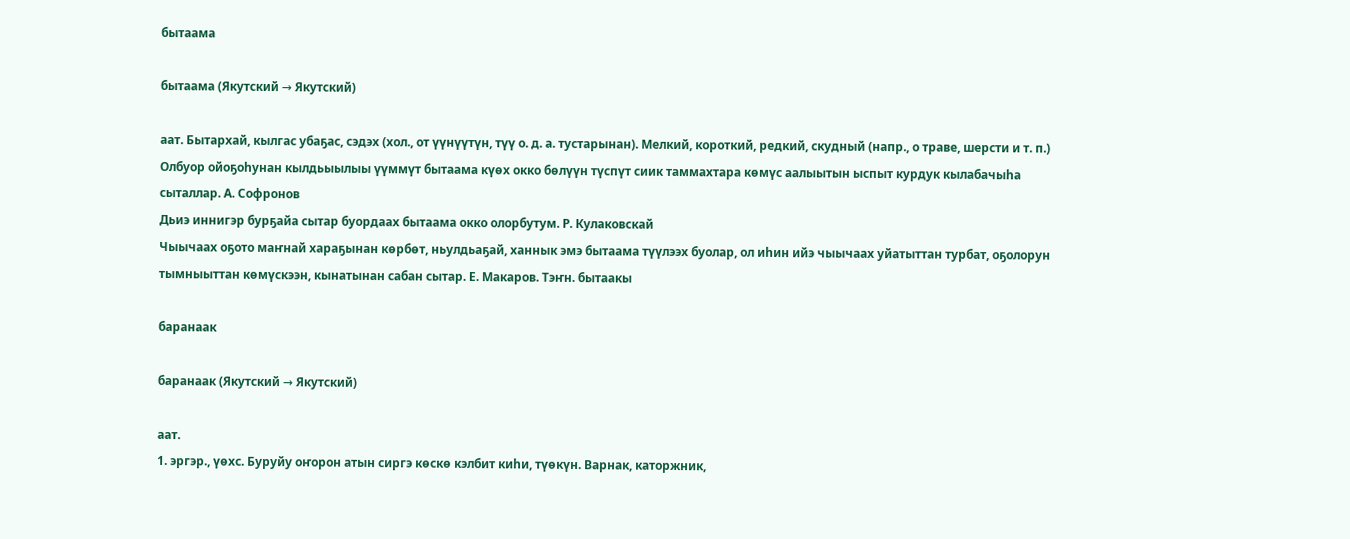бытаама

бытаама (Якутский → Якутский)

аат. Бытархай, кылгас убаҕас, сэдэх (хол., от үүнүүтүн, түү о. д. а. тустарынан). Мелкий, короткий, редкий, скудный (напр., о траве, шерсти и т. п.)
Олбуор ойоҕоһунан кылдьыылыы үүммүт бытаама күөх окко бөлүүн түспүт сиик таммахтара көмүс аалыытын ыспыт курдук кылабачыһа сыталлар. А. Софронов
Дьиэ иннигэр бурҕайа сытар буордаах бытаама окко олорбутум. Р. Кулаковскай
Чыычаах оҕото маҥнай хараҕынан көрбөт, ньулдьаҕай, ханнык эмэ бытаама түүлээх буолар, ол иһин ийэ чыычаах уйатыттан турбат, оҕолорун тымныыттан көмүскээн, кынатынан сабан сытар. Е. Макаров. Тэҥн. бытаакы

баранаак

баранаак (Якутский → Якутский)

аат.
1. эргэр., үөхс. Буруйу оҥорон атын сиргэ көскө кэлбит киһи, түөкүн. Варнак, каторжник,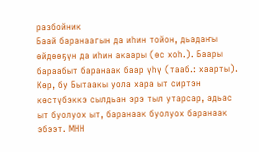разбойник
Баай баранаагын да иһин тойон, дьадаҥы өйдөөҕүн да иһин акаары (өс хоһ.). Баары бараабыт баранаак баар үһү (тааб.: хаарты). Көр, бу Бытаакы уола хара ыт сиртэн көстүбэккэ сылдьан эрэ тыл утарсар, адьас ыт буолуох ыт, баранаак буолуох баранаак эбээт. МНН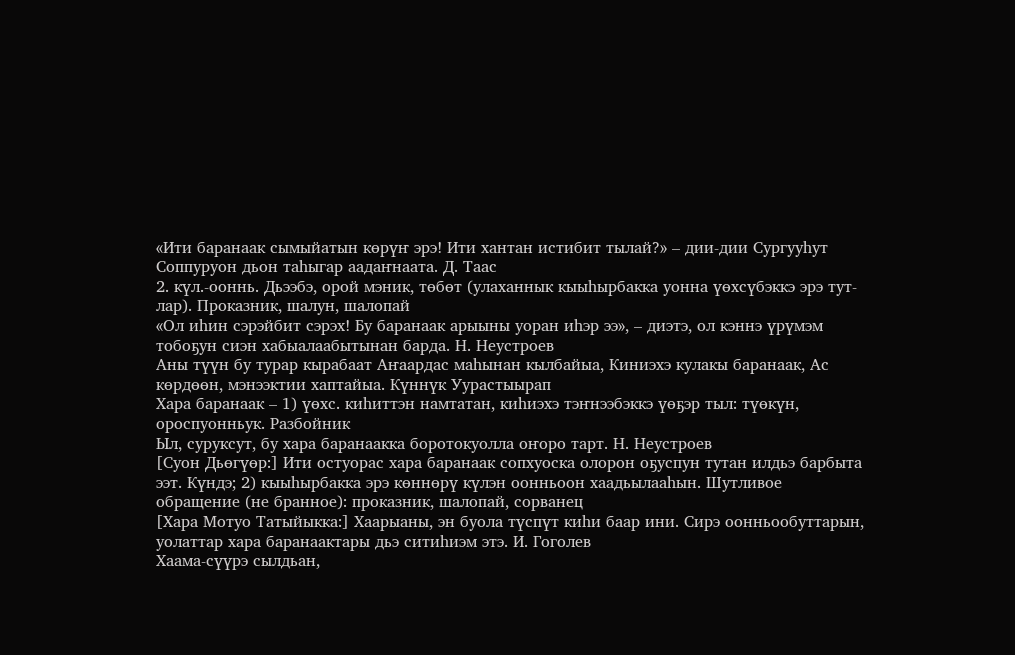«Ити баранаак сымыйатын көрүҥ эрэ! Ити хантан истибит тылай?» – дии-дии Сургууһут Соппуруон дьон таһыгар аадаҥнаата. Д. Таас
2. күл.-ооннь. Дьээбэ, орой мэник, төбөт (улаханнык кыыһырбакка уонна үөхсүбэккэ эрэ тут-лар). Проказник, шалун, шалопай
«Ол иһин сэрэйбит сэрэх! Бу баранаак арыыны уоран иһэр ээ», – диэтэ, ол кэннэ үрүмэм тобоҕун сиэн хабыалаабытынан барда. Н. Неустроев
Аны түүн бу турар кырабаат Аҥаардас маһынан кылбайыа, Киниэхэ кулакы баранаак, Ас көрдөөн, мэнээктии хаптайыа. Күннүк Уурастыырап
Хара баранаак – 1) үөхс. киһиттэн намтатан, киһиэхэ тэҥнээбэккэ үөҕэр тыл: түөкүн, ороспуонньук. Разбойник
Ыл, суруксут, бу хара баранаакка боротокуолла оҥоро тарт. Н. Неустроев
[Суон Дьөгүөр:] Ити остуорас хара баранаак сопхуоска олорон оҕуспун тутан илдьэ барбыта ээт. Күндэ; 2) кыыһырбакка эрэ көннөрү күлэн оонньоон хаадьылааһын. Шутливое обращение (не бранное): проказник, шалопай, сорванец
[Хара Мотуо Татыйыкка:] Хаарыаны, эн буола түспүт киһи баар ини. Сирэ оонньообуттарын, уолаттар хара баранаактары дьэ ситиһиэм этэ. И. Гоголев
Хаама-сүүрэ сылдьан,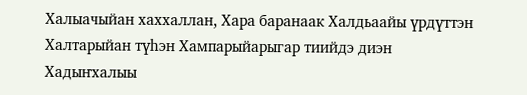Халыачыйан хаххаллан, Хара баранаак Халдьаайы үрдүттэн Халтарыйан түһэн Хампарыйарыгар тиийдэ диэн Хадыҥхалыы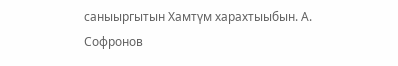саныыргытын Хамтүм харахтыыбын. А. Софронов